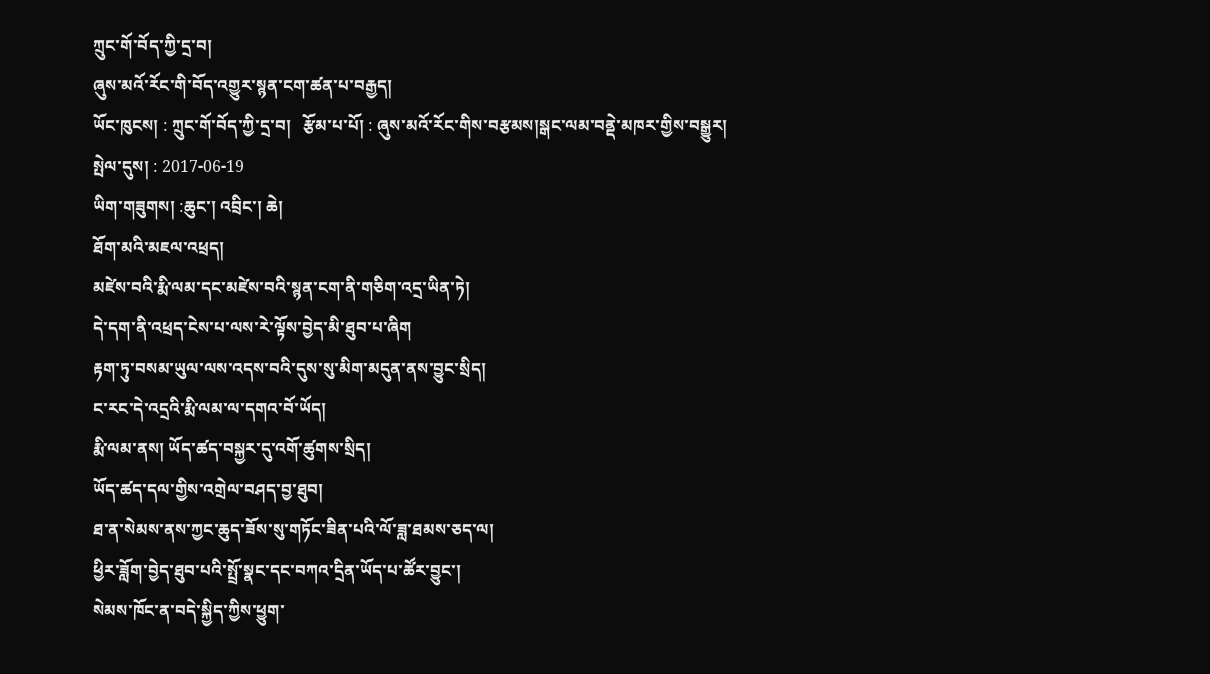ཀྲུང་གོ་བོད་ཀྱི་དྲ་བ།
ཞུས་མའོ་རོང་གི་བོད་འགྱུར་སྙན་ངག་ཚན་པ་བརྒྱད།
ཡོང་ཁུངས། : ཀྲུང་གོ་བོད་ཀྱི་དྲ་བ།   རྩོམ་པ་པོ། : ཞུས་མའོ་རོང་གིས་བརྩམས།སྒང་ལམ་བནྡེ་མཁར་གྱིས་བསྒྱུར།   སྤེལ་དུས། : 2017-06-19
ཡིག་གཟུགས། :ཆུང་། འབྲིང་། ཆེ།
ཐོག་མའི་མཇལ་འཕྲད།
མཛེས་བའི་རྨི་ལམ་དང་མཛེས་བའི་སྙན་ངག་ནི་གཅིག་འདྲ་ཡིན་ཏེ།
དེ་དག་ནི་འཕྲད་ངེས་པ་ལས་རེ་ལྟོས་བྱེད་མི་ཐུབ་པ་ཞིག
རྟག་ཏུ་བསམ་ཡུལ་ལས་འདས་བའི་དུས་སུ་མིག་མདུན་ནས་བྱུང་སྲིད།
ང་རང་དེ་འདྲའི་རྨི་ལམ་ལ་དགའ་བོ་ཡོད།
རྨི་ལམ་ནས། ཡོད་ཚད་བསྐྱར་དུ་འགོ་ཚུགས་སྲིད།
ཡོད་ཚད་དལ་གྱིས་འགྲེལ་བཤད་བྱ་ཐུབ།
ཐ་ན་སེམས་ནས་ཀྱང་ཆུད་ཟོས་སུ་གཏོང་ཟིན་པའི་ལོ་ཟླ་ཐམས་ཅད་ལ།
ཕྱིར་ཟློག་བྱེད་ཐུབ་པའི་སྤྲོ་སྣང་དང་བཀའ་དྲིན་ཡོད་པ་ཚོར་བྱུང་།
སེམས་ཁོང་ན་བདེ་སྐྱིད་ཀྱིས་ཕྱུག་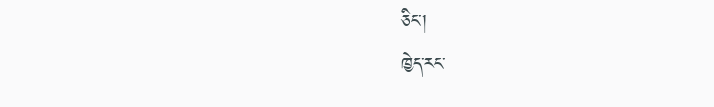ཅིང་།
ཁྱེད་རང་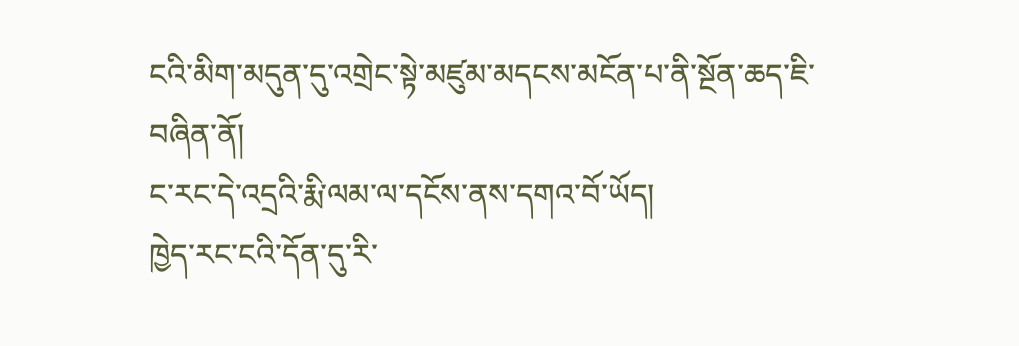ངའི་མིག་མདུན་དུ་འགྲེང་སྟེ་མཛུམ་མདངས་མངོན་པ་ནི་སྔོན་ཆད་ཇི་བཞིན་ནོ།
ང་རང་དེ་འདྲའི་རྨི་ལམ་ལ་དངོས་ནས་དགའ་བོ་ཡོད།
ཁྱེད་རང་ངའི་དོན་དུ་རི་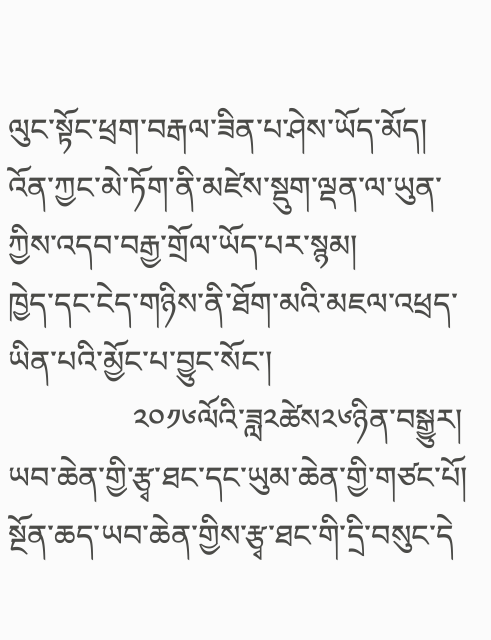ལུང་སྟོང་ཕྲག་བརྒལ་ཟིན་པ་ཤེས་ཡོད་མོད།
འོན་ཀྱང་མེ་ཏོག་ནི་མཛེས་སྡུག་ལྡན་ལ་ཡུན་ཀྱིས་འདབ་བརྒྱ་གྲོལ་ཡོད་པར་སྙམ།
ཁྱེད་དང་ངེད་གཉིས་ནི་ཐོག་མའི་མཇལ་འཕྲད་ཡིན་པའི་མྱོང་པ་བྱུང་སོང་།
                ༢༠༡༦ལོའི་ཟླ༢ཚེས༢༦ཉིན་བསྒྱུར།
ཡབ་ཆེན་གྱི་རྩྭ་ཐང་དང་ཡུམ་ཆེན་གྱི་གཙང་པོ།
སྔོན་ཆད་ཡབ་ཆེན་གྱིས་རྩྭ་ཐང་གི་དྲི་བསུང་དེ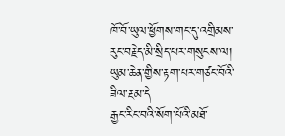ཁོ་བོ་ཡུལ་ཕྱོགས་གང་དུ་འགྲིམས་རུང་བརྗེད་མི་སྲིད་པར་གསུངས་ལ།
ཡུམ་ཆེན་གྱིས་རྟག་པར་གཙང་བོའི་ཟིལ་རྔམ་དེ
རྒྱང་རིང་བའི་སོག་པོའི་མཐོ་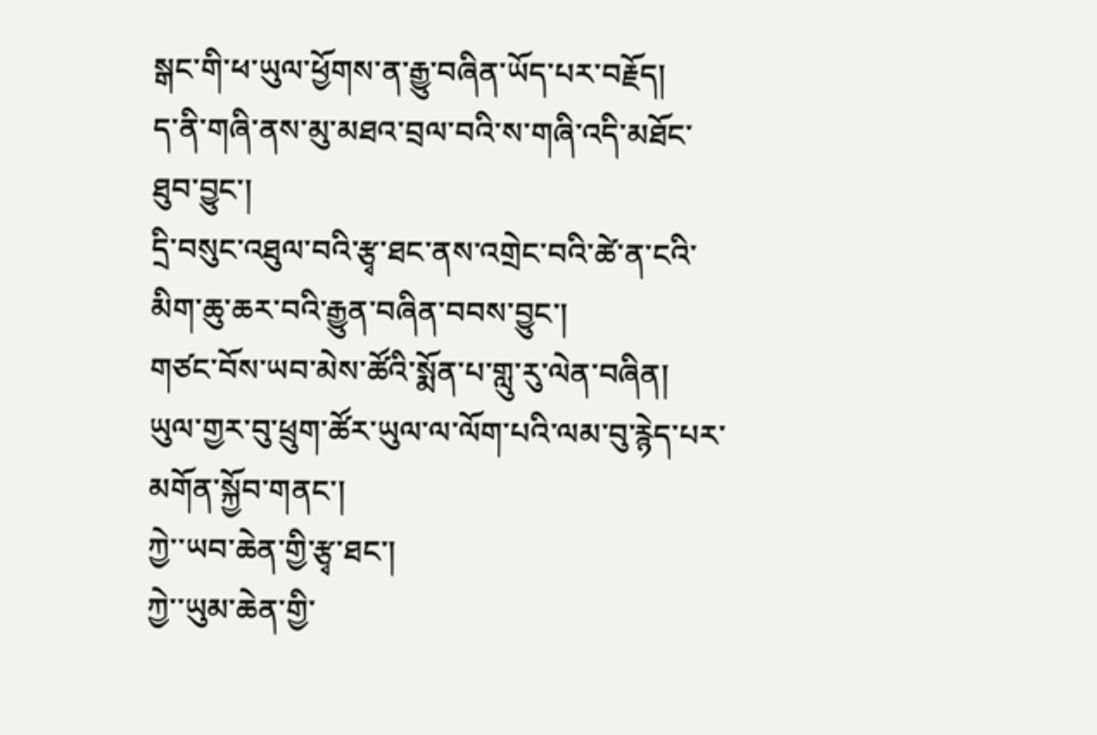སྒང་གི་ཕ་ཡུལ་ཕྱོགས་ན་རྒྱུ་བཞིན་ཡོད་པར་བརྗོད།
ད་ནི་གཞི་ནས་མུ་མཐའ་བྲལ་བའི་ས་གཞི་འདི་མཐོང་ཐུབ་བྱུང་།
དྲི་བསུང་འཐུལ་བའི་རྩྭ་ཐང་ནས་འགྲེང་བའི་ཚེ་ན་ངའི་མིག་ཆུ་ཆར་བའི་རྒྱུན་བཞིན་བབས་བྱུང་།
གཙང་བོས་ཡབ་མེས་ཚོའི་སྨོན་པ་གླུ་རུ་ལེན་བཞིན།
ཡུལ་གྱར་བུ་ཕྲུག་ཚོར་ཡུལ་ལ་ལོག་པའི་ལམ་བུ་རྙེད་པར་མགོན་སྐྱོབ་གནང་།
ཀྱེ་་ཡབ་ཆེན་གྱི་རྩྭ་ཐང་།
ཀྱེ་་ཡུམ་ཆེན་གྱི་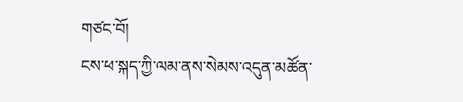གཙང་བོ།
ངས་ཕ་སྐད་ཀྱི་ལམ་ནས་སེམས་འདུན་མཚོན་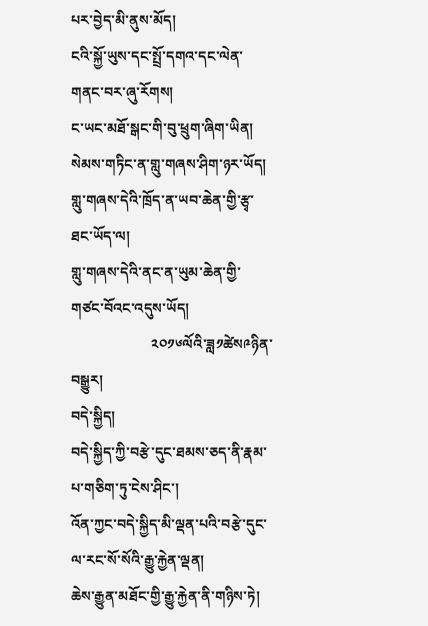པར་བྱེད་མི་ནུས་མོད།
ངའི་སྐྱོ་ཡུས་དང་སྤྲོ་དགའ་དང་ལེན་གནང་བར་ཞུ་རོགས།
ང་ཡང་མཐོ་སྒང་གི་བུ་ཕྲུག་ཞིག་ཡིན།
སེམས་གཏིང་ན་གླུ་གཞས་ཤིག་ཉར་ཡོད།
གླུ་གཞས་དེའི་ཁྲོད་ན་ཡབ་ཆེན་གྱི་རྩྭ་ཐང་ཡོད་ལ།
གླུ་གཞས་དེའི་ནང་ན་ཡུམ་ཆེན་གྱི་གཙང་བོའང་འདུས་ཡོད།
                      ༢༠༡༦ལོའི་ཟླ༡ཚེས༩ཉིན་བསྒྱུར།
བདེ་སྐྱིད།
བདེ་སྐྱིད་ཀྱི་བརྩེ་དུང་ཐམས་ཅད་ནི་རྣམ་པ་གཅིག་ཏུ་ངེས་ཤིང་།
འོན་ཀྱང་བདེ་སྐྱིད་མི་ལྡན་པའི་བརྩེ་དུང་ལ་རང་སོ་སོའི་རྒྱུ་རྐྱེན་ལྡན།
ཆེས་རྒྱུན་མཐོང་གྱི་རྒྱུ་རྐྱེན་ནི་གཉིས་ཏེ།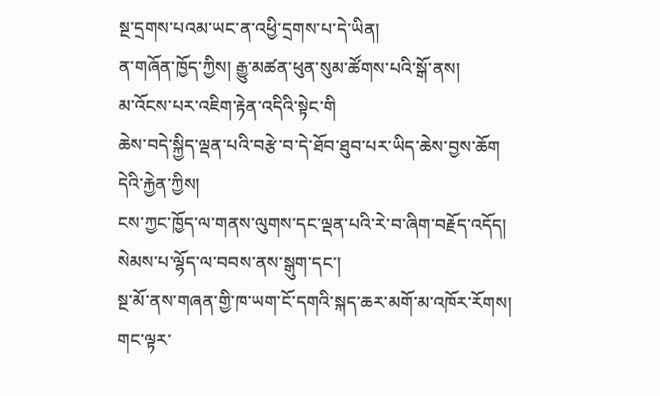སྔ་དྲགས་པའམ་ཡང་ན་འཕྱི་དྲགས་པ་དེ་ཡིན།
ན་གཞོན་ཁྱོད་ཀྱིས། རྒྱུ་མཚན་ཕུན་སུམ་ཚོགས་པའི་སྒོ་ནས།
མ་འོངས་པར་འཇིག་རྟེན་འདིའི་སྟེང་གི
ཆེས་བདེ་སྐྱིད་ལྡན་པའི་བརྩེ་བ་དེ་ཐོབ་ཐུབ་པར་ཡིད་ཆེས་བྱས་ཆོག
དེའི་རྐྱེན་ཀྱིས།
ངས་ཀྱང་ཁྱོད་ལ་གནས་ལུགས་དང་ལྡན་པའི་རེ་བ་ཞིག་བརྗོད་འདོད།
སེམས་པ་ལྷོད་ལ་བབས་ནས་སྒུག་དང་།
སྔ་མོ་ནས་གཞན་གྱི་ཁ་ཡག་ངོ་དགའི་སྐད་ཆར་མགོ་མ་འཁོར་རོགས།
གང་ལྟར་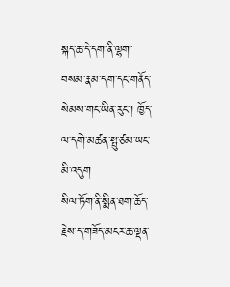སྐད་ཆ་དེ་དག་ནི་ལྷག་བསམ་རྣམ་དག་དང་གནོད་སེམས་གང་ཡིན་རུང་། ཁྱོད་ལ་དགེ་མཚན་སྤུ་ཙམ་ཡང་མི་འདུག
སིལ་ཏོག་ནི་སྨིན་ཐག་ཆོད་རྗེས་ད་གཟོད་མངར་ཆ་ལྡན་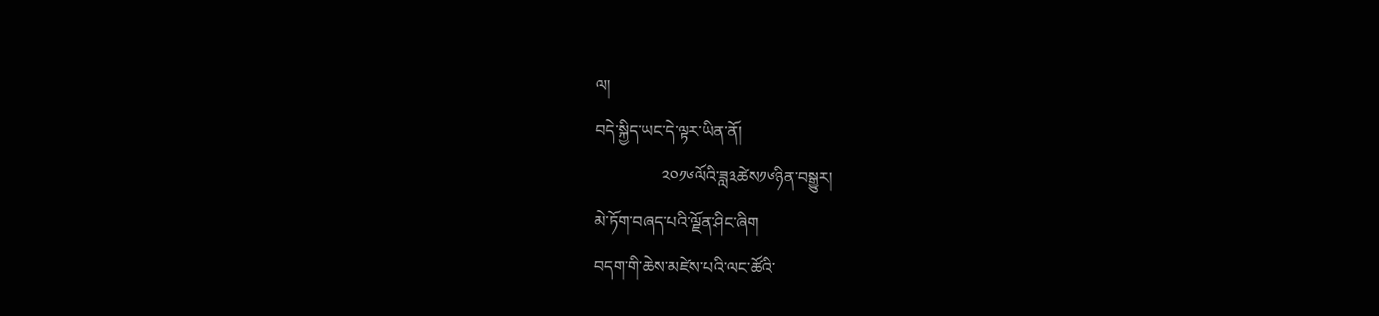ལ།
བདེ་སྐྱིད་ཡང་དེ་ལྟར་ཡིན་ནོ།
                ༢༠༡༦ལོའི་ཟླ༣ཚེས༡༦ཉིན་བསྒྱུར།
མེ་ཏོག་བཞད་པའི་ལྗོན་ཤིང་ཞིག
བདག་གི་ཆེས་མཛེས་པའི་ལང་ཚོའི་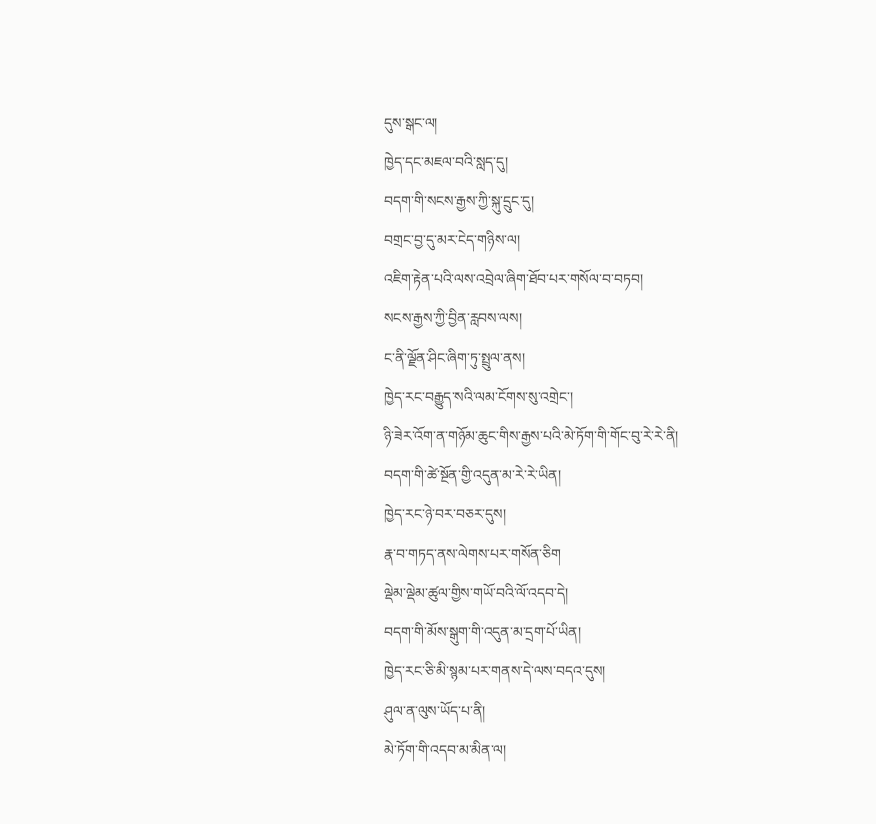དུས་སྒང་ལ།
ཁྱེད་དང་མཇལ་བའི་སླད་དུ།
བདག་གི་སངས་རྒྱས་ཀྱི་སྐུ་དྲུང་དུ།
བགྲང་བྱ་དུ་མར་ངེད་གཉིས་ལ།
འཇིག་རྟེན་པའི་ལས་འབྲེལ་ཞིག་ཐོབ་པར་གསོལ་བ་བཏབ།
སངས་རྒྱས་ཀྱི་བྱིན་རླབས་ལས།
ང་ནི་ལྗོན་ཤིང་ཞིག་ཏུ་སྤྲུལ་ནས།
ཁྱེད་རང་བརྒྱུད་སའི་ལམ་ངོགས་སུ་འགྲེང་།
ཉི་ཟེར་འོག་ན་གཉོམ་ཆུང་གིས་རྒྱས་པའི་མེ་ཏོག་གི་གོང་བུ་རེ་རེ་ནི།
བདག་གི་ཚེ་སྔོན་གྱི་འདུན་མ་རེ་རེ་ཡིན།
ཁྱེད་རང་ཉེ་བར་བཅར་དུས།
རྣ་བ་གཏད་ནས་ལེགས་པར་གསོན་ཅིག
ལྡེམ་ལྡེམ་ཚུལ་གྱིས་གཡོ་བའི་ལོ་འདབ་དེ།
བདག་གི་མོས་སྒུག་གི་འདུན་མ་དྲག་པོ་ཡིན།
ཁྱེད་རང་ཅི་མི་སྙམ་པར་གནས་དེ་ལས་བདའ་དུས།
ཤུལ་ན་ལུས་ཡོད་པ་ནི།
མེ་ཏོག་གི་འདབ་མ་མིན་ལ།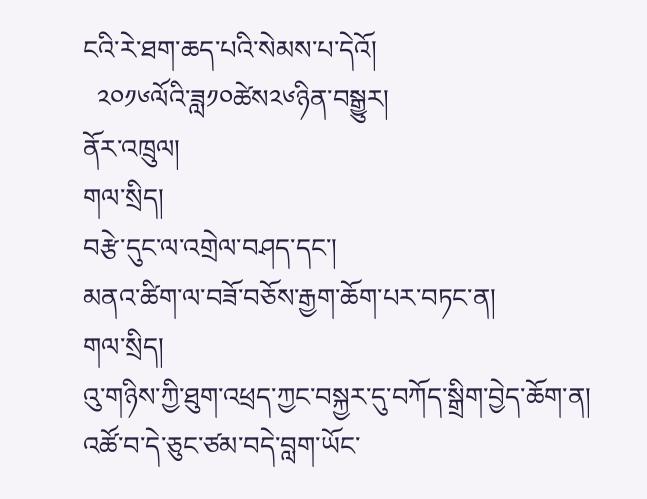ངའི་རེ་ཐག་ཆད་པའི་སེམས་པ་དེའོ།
  ༢༠༡༦ལོའི་ཟླ༡༠ཚེས༢༦ཉིན་བསྒྱུར།
ནོར་འཁྲུལ།
གལ་སྲིད།
བརྩེ་དུང་ལ་འགྲེལ་བཤད་དང་།
མནའ་ཚིག་ལ་བཟོ་བཅོས་རྒྱག་ཆོག་པར་བཏང་ན།
གལ་སྲིད།
འུ་གཉིས་ཀྱི་ཐུག་འཕྲད་ཀྱང་བསྐྱར་དུ་བཀོད་སྒྲིག་བྱེད་ཆོག་ན།
འཚོ་བ་དེ་ཅུང་ཙམ་བདེ་བླག་ཡོང་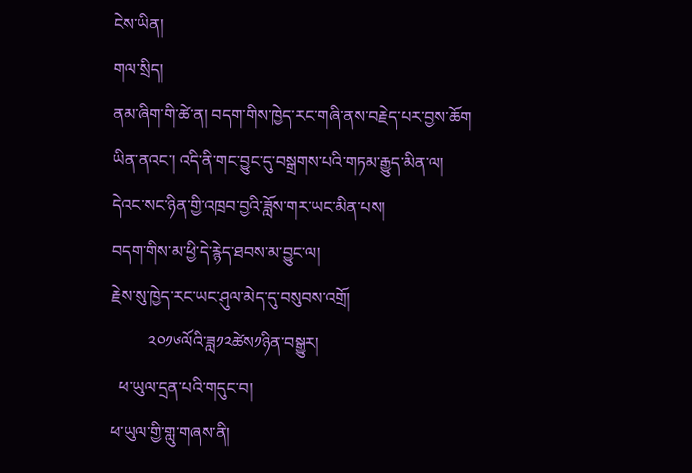ངེས་ཡིན།
གལ་སྲིད།
ནམ་ཞིག་གི་ཚེ་ན། བདག་གིས་ཁྱེད་རང་གཞི་ནས་བརྗེད་པར་བྱས་ཆོག
ཡིན་ནའང་། འདི་ནི་གང་བྱུང་དུ་བསྒྲགས་པའི་གཏམ་རྒྱུད་མིན་ལ།
དེའང་སང་ཉིན་གྱི་འཁྲབ་བྱའི་ཟློས་གར་ཡང་མིན་པས།
བདག་གིས་མ་ཕྱི་དེ་རྙེད་ཐབས་མ་བྱུང་ལ།
རྗེས་སུ་ཁྱེད་རང་ཡང་ཤུལ་མེད་དུ་བསུབས་འགྲོ།
         ༢༠༡༦ལོའི་ཟླ༡༢ཚེས༡ཉིན་བསྒྱུར།
  ཕ་ཡུལ་དྲན་པའི་གདུང་བ།
ཕ་ཡུལ་གྱི་གླུ་གཞས་ནི།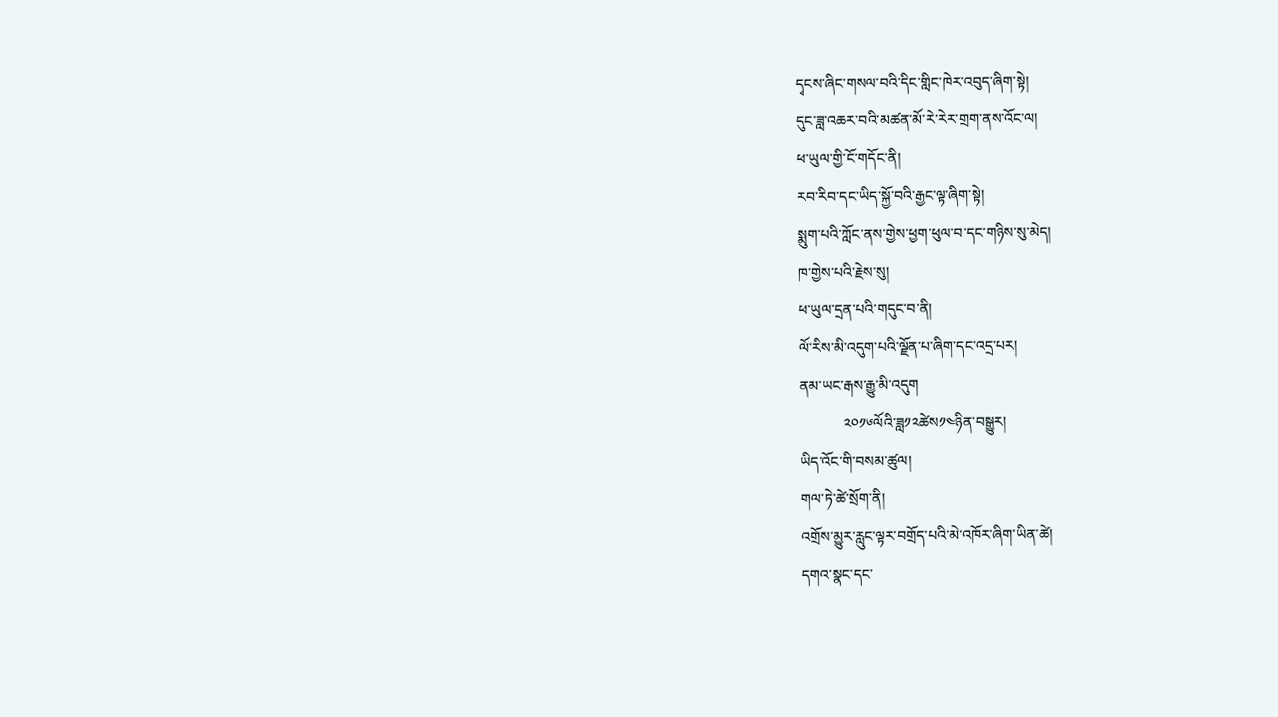དྭངས་ཞིང་གསལ་བའི་དིང་གླིང་ཁེར་འབུད་ཞིག་སྟེ།
དུང་ཟླ་འཆར་བའི་མཚན་མོ་རེ་རེར་གྲག་ནས་འོང་ལ།
ཕ་ཡུལ་གྱི་ངོ་གདོང་ནི།
རབ་རིབ་དང་ཡིད་སྐྱོ་བའི་རྒྱང་ལྟ་ཞིག་སྟེ།
སྨུག་པའི་ཀློང་ནས་གྱེས་ཕྱག་ཕུལ་བ་དང་གཉིས་སུ་མེད།
ཁ་གྱེས་པའི་རྗེས་སུ།
ཕ་ཡུལ་དྲན་པའི་གདུང་བ་ནི།
ལོ་རིས་མི་འདུག་པའི་ལྗོན་པ་ཞིག་དང་འདྲ་པར།
ནམ་ཡང་རྒས་རྒྱུ་མི་འདུག
            ༢༠༡༦ལོའི་ཟླ༡༢ཚེས༡༤ཉིན་བསྒྱུར།
ཡིད་འོང་གི་བསམ་ཚུལ།
གལ་ཏེ་ཚེ་སྲོག་ནི།
འགྲོས་མྱུར་རླུང་ལྟར་བགྲོད་པའི་མེ་འཁོར་ཞིག་ཡིན་ཚེ།
དགའ་སྣང་དང་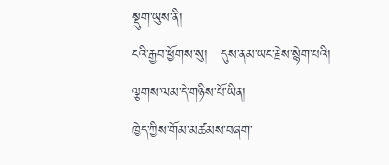སྡུག་ཡུས་ནི།
ངའི་རྒྱབ་ཕྱོགས་སུ།   དུས་ནམ་ཡང་རྗེས་སྙེག་པའི།
ལྕགས་ལམ་དེ་གཉིས་པོ་ཡིན།
ཁྱེད་ཀྱིས་གོམ་མཚམས་བཞག་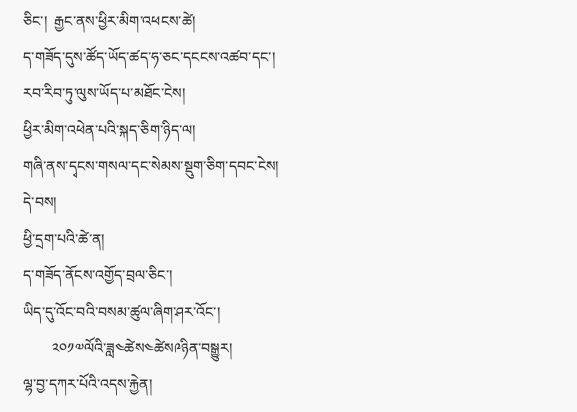ཅིང་།  རྒྱང་ནས་ཕྱིར་མིག་འཕངས་ཚེ།
ད་གཟོད་དུས་ཚོད་ཡོད་ཚད་ཧ་ཅང་དངངས་འཚབ་དང་།
རབ་རིབ་ཏུ་ལུས་ཡོད་པ་མཐོང་ངེས།
ཕྱིར་མིག་འཕེན་པའི་སྐད་ཅིག་ཉིད་ལ།
གཞི་ནས་དྭངས་གསལ་དང་སེམས་སྡུག་ཅིག་དབང་ངེས།
དེ་བས།
ཕྱི་དྲག་པའི་ཚེ་ན།
ད་གཟོད་ནོངས་འགྱོད་བྲལ་ཅིང་།
ཡིད་དུ་འོང་བའི་བསམ་ཚུལ་ཞིག་ཤར་འོང་།
        ༢༠༡༧ལོའི་ཟླ༤ཚེས༤ཚེས༩ཉིན་བསྒྱུར།
ལྷ་བྱ་དཀར་པོའི་འདས་རྐྱེན།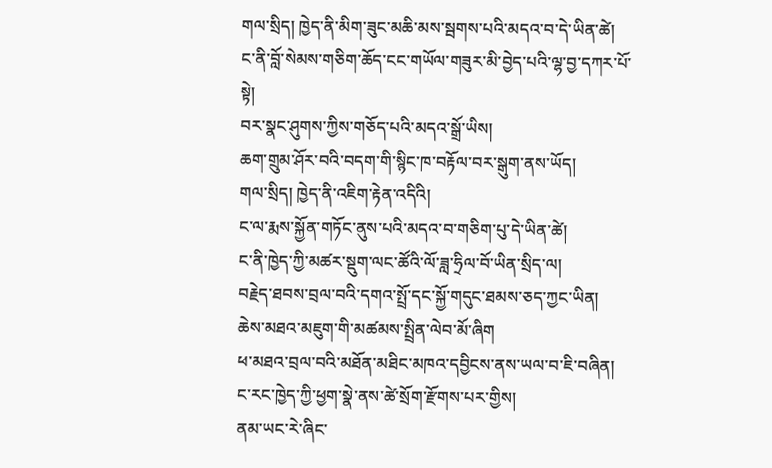གལ་སྲིད། ཁྱེད་ནི་མིག་ཟུང་མཆི་མས་སྦགས་པའི་མདའ་བ་དེ་ཡིན་ཚེ།
ང་ནི་བློ་སེམས་གཅིག་ཆོད་ངང་གཡོལ་གཟུར་མི་བྱེད་པའི་ལྷ་བྱ་དཀར་པོ་སྟེ།
བར་སྣང་ཤུགས་ཀྱིས་གཅོད་པའི་མདའ་སྒྲོ་ཡིས།
ཆག་གྲུམ་ཤོར་བའི་བདག་གི་སྙིང་ཁ་བརྟོལ་བར་སྒུག་ནས་ཡོད།
གལ་སྲིད། ཁྱེད་ནི་འཇིག་རྟེན་འདིའི།
ང་ལ་རྨས་སྐྱོན་གཏོང་ནུས་པའི་མདའ་བ་གཅིག་པུ་དེ་ཡིན་ཚེ།
ང་ནི་ཁྱེད་ཀྱི་མཚར་སྡུག་ལང་ཚོའི་ལོ་ཟླ་ཧྲིལ་བོ་ཡིན་སྲིད་ལ།
བརྗེད་ཐབས་བྲལ་བའི་དགའ་སྤྲོ་དང་སྐྱོ་གདུང་ཐམས་ཅད་ཀྱང་ཡིན།
ཆེས་མཐའ་མཇུག་གི་མཚམས་སྤྲིན་ལེབ་མོ་ཞིག
ཕ་མཐའ་བྲལ་བའི་མཐོན་མཐིང་མཁའ་དབྱིངས་ནས་ཡལ་བ་ཇི་བཞིན།
ང་རང་ཁྱེད་ཀྱི་ཕྱག་སྣེ་ནས་ཚེ་སྲོག་རྫོགས་པར་གྱིས།
ནམ་ཡང་རེ་ཞིང་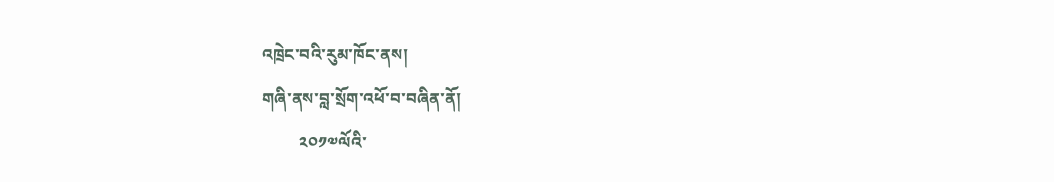འཁྲེང་བའི་རུམ་ཁོང་ནས།
གཞི་ནས་བླ་སྲོག་འཕོ་བ་བཞིན་ནོ།
         ༢༠༡༧ལོའི་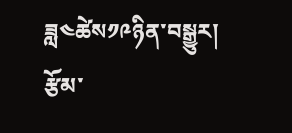ཟླ༤ཚེས༡༩ཉིན་བསྒྱུར།
རྩོམ་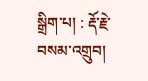སྒྲིག་པ། : རྡོ་རྗེ་བསམ་འགྲུབ།